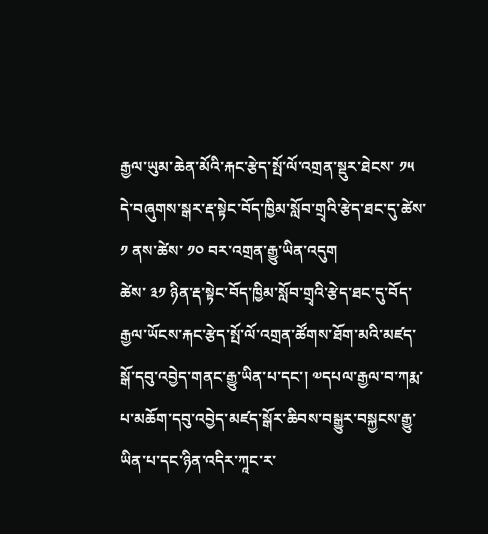རྒྱལ་ཡུམ་ཆེན་མོའི་རྐང་རྩེད་སྤོ་ལོ་འགྲན་སྡུར་ཐེངས་ ༡༥ དེ་བཞུགས་སྒར་རྡ་སྟེང་བོད་ཁྱིམ་སློབ་གྲྭའི་རྩེད་ཐང་དུ་ཚེས་ ༡ ནས་ཚེས་ ༡༠ བར་འགྲན་རྒྱུ་ཡིན་འདུག
ཚེས་ ༣༡ ཉིན་རྡ་སྟེང་བོད་ཁྱིམ་སློབ་གྲྭའི་རྩེད་ཐང་དུ་བོད་རྒྱལ་ཡོངས་རྐང་རྩེད་སྤོ་ལོ་འགྲན་ཚོགས་ཐོག་མའི་མཛད་སྒོ་དབུ་འབྱེད་གནང་རྒྱུ་ཡིན་པ་དང་། ༧དཔལ་རྒྱལ་བ་ཀརྨ་པ་མཆོག་དབུ་འབྱེད་མཛད་སྒོར་ཆིབས་བསྒྱུར་བསྐྱངས་རྒྱུ་ཡིན་པ་དང་ཉིན་འདིར་ཀཱང་ར་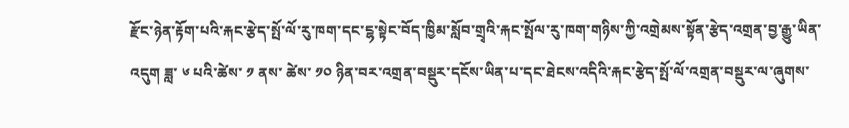རྫོང་ཉེན་རྟོག་པའི་རྐང་རྩེད་སྤོ་ལོ་རུ་ཁག་དང་ངྷ་སྟེང་བོད་ཁྱིམ་སློབ་གྲྭའི་རྐང་སྤོལ་རུ་ཁག་གཉིས་ཀྱི་འགྲེམས་སྟོན་རྩེད་འགྲན་བྱ་རྒྱུ་ཡིན་འདུག ཟླ་ ༦ པའི་ཚེས་ ༡ ནས་ ཚེས་ ༡༠ ཉིན་བར་འགྲན་བསྡུར་དངོས་ཡིན་པ་དང་ཐེངས་འདིའི་རྐང་རྩེད་སྤོ་ལོ་འགྲན་བསྡུར་ལ་ཞུགས་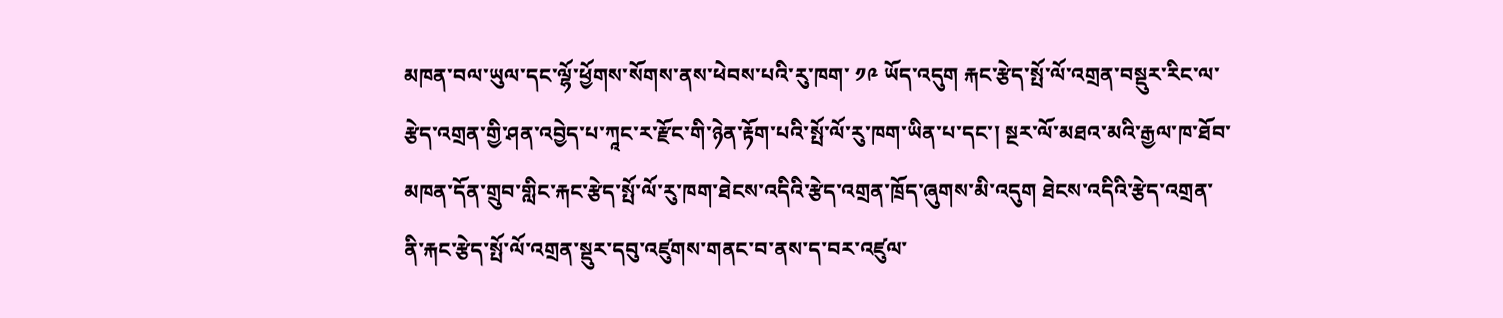མཁན་བལ་ཡུལ་དང་ལྷོ་ཕྱོགས་སོགས་ནས་ཕེབས་པའི་རུ་ཁག་ ༡༩ ཡོད་འདུག རྐང་རྩེད་སྤོ་ལོ་འགྲན་བསྡུར་རིང་ལ་རྩེད་འགྲན་གྱི་ཤན་འབྱེད་པ་ཀཱང་ར་རྫོང་གི་ཉེན་རྟོག་པའི་སྤོ་ལོ་རུ་ཁག་ཡིན་པ་དང་། སྔར་ལོ་མཐའ་མའི་རྒྱལ་ཁ་ཐོབ་མཁན་དོན་གྲུབ་གླིང་རྐང་རྩེད་སྤོ་ལོ་རུ་ཁག་ཐེངས་འདིའི་རྩེད་འགྲན་ཁྲོད་ཞུགས་མི་འདུག ཐེངས་འདིའི་རྩེད་འགྲན་ནི་རྐང་རྩེད་སྤོ་ལོ་འགྲན་སྡུར་དབུ་འཛུགས་གནང་བ་ནས་ད་བར་འཛུལ་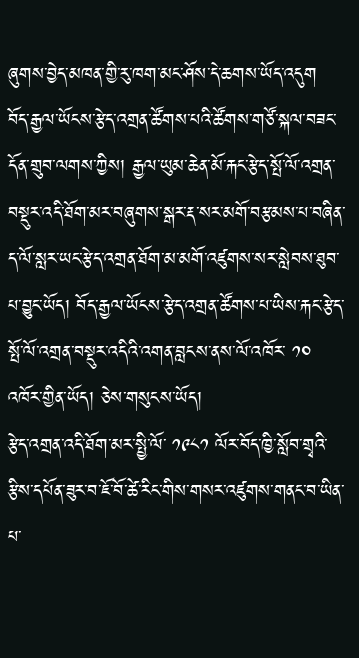ཞུགས་བྱེད་མཁན་གྱི་རུ་ཁག་མང་ཤོས་དེ་ཆགས་ཡོད་འདུག
བོད་རྒྱལ་ཡོངས་རྩེད་འགྲན་ཚོགས་པའི་ཚོགས་གཙོ་སྐལ་བཟང་དོན་གྲུབ་ལགས་ཀྱིས། རྒྱལ་ཡུམ་ཆེན་མོ་རྐང་རྩེད་སྤོ་ལོ་འགྲན་བསྡུར་འདི་ཐོག་མར་བཞུགས་སྒར་རྡ་སར་མགོ་བརྩམས་པ་བཞིན་ད་ལོ་སླར་ཡང་རྩེད་འགྲན་ཐོག་མ་མགོ་འཛུགས་སར་སླེབས་ཐུབ་པ་བྱུང་ཡོད། བོད་རྒྱལ་ཡོངས་རྩེད་འགྲན་ཚོགས་པ་ཡིས་རྐང་རྩེད་སྤོ་ལོ་འགྲན་བསྡུར་འདིའི་འགན་བླངས་ནས་ལོ་འཁོར་ ༡༠ འཁོར་གྱིན་ཡོད། ཅེས་གསུངས་ཡོད།
རྩེད་འགྲན་འདི་ཐོག་མར་སྤྱི་ལོ་ ༡༩༨༡ ལོར་བོད་ཁྱི་སློབ་གྲྭའི་རྩིས་དཔོན་ཟུར་བ་ཇོ་བོ་ཚེ་རིང་གིས་གསར་འཛུགས་གནང་བ་ཡིན་པ་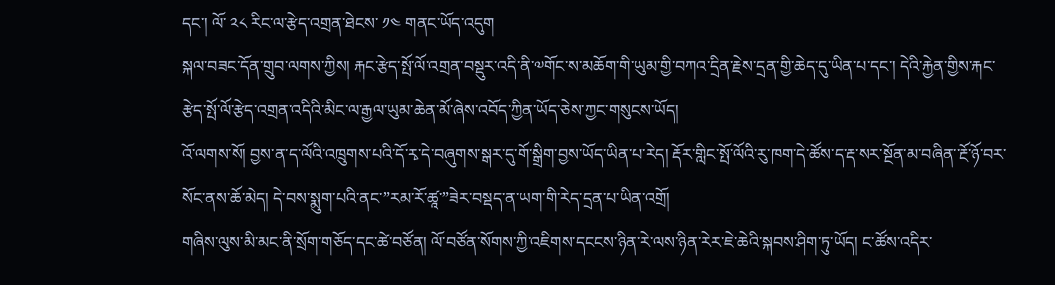དང་། ལོ་ ༢༨ རིང་ལ་རྩེད་འགྲན་ཐེངས་ ༡༤ གནང་ཡོད་འདུག
སྐལ་བཟང་དོན་གྲུབ་ལགས་ཀྱིས། རྐང་རྩེད་སྤོ་ལོ་འགྲན་བསྡུར་འདི་ནི་༧གོང་ས་མཆོག་གི་ཡུམ་གྱི་བཀའ་དྲིན་རྗེས་དྲན་གྱི་ཆེད་དུ་ཡིན་པ་དང་། དེའི་རྐྱེན་གྱིས་རྐང་རྩེད་སྤོ་ལོ་རྩེད་འགྲན་འདིའི་མིང་ལ་རྒྱལ་ཡུམ་ཆེན་མོ་ཞེས་འབོད་ཀྱིན་ཡོད་ཅེས་ཀྱང་གསུངས་ཡོད།
འོ་ལགས་སོ། བྱས་ན་ད་ལོའི་འཁྲུགས་པའི་དོ་རྭ་དེ་བཞུགས་སྒར་དུ་གོ་སྒྲིག་བྱས་ཡོད་ཡིན་པ་རེད། རྡོར་གླིང་སྤོ་ལོའི་རུ་ཁག་དེ་ཚོས་ད་རྡ་སར་སྔོན་མ་བཞིན་་རྔོ་ཉོ་བར་སོང་ནས་ཆོ་མེད། དེ་བས་སྨུག་པའི་ནང་”རམ་རོ་ཚཱ་”ཟེར་བསྡད་ན་ཡག་གི་རེད་དྲན་པ་ཡིན་འགྲོ།
གཞིས་ལུས་མི་མང་ནི་སྲོག་གཅོད་དང་ཚེ་བཙོན། ལོ་བཙོན་སོགས་ཀྱི་འཇིགས་དངངས་ཉིན་རེ་ལས་ཉིན་རེར་ཇེ་ཆེའི་སྐབས་ཤིག་ཏུ་ཡོད། ང་ཚོས་འདིར་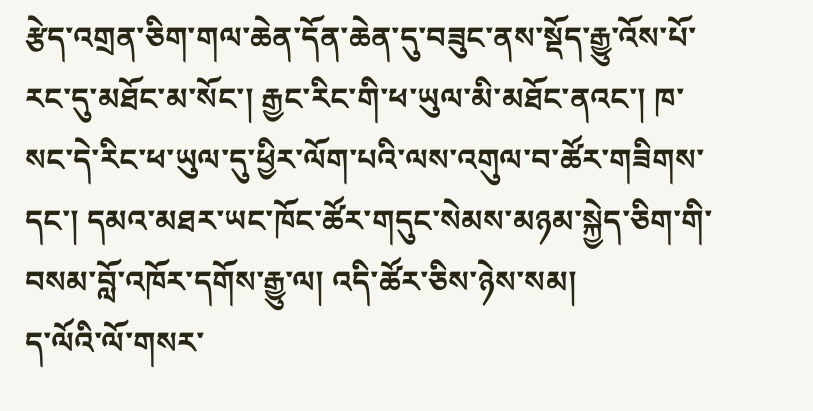རྩེད་འགྲན་ཅིག་གལ་ཆེན་དོན་ཆེན་དུ་བཟུང་ནས་སྡོད་རྒྱུ་འོས་པོ་རང་དུ་མཐོང་མ་སོང་། རྒྱང་རིང་གི་ཕ་ཡུལ་མི་མཐོང་ནའང་། ཁ་སང་དེ་རིང་ཕ་ཡུལ་དུ་ཕྱིར་ལོག་པའི་ལས་འགུལ་བ་ཚོར་གཟིགས་དང་། དམའ་མཐར་ཡང་ཁོང་ཚོར་གདུང་སེམས་མཉམ་སྐྱེད་ཅིག་གི་བསམ་བློ་འཁོར་དགོས་རྒྱུ་ལ། འདི་ཚོར་ཅིས་ཉེས་སམ།
ད་ལོའི་ལོ་གསར་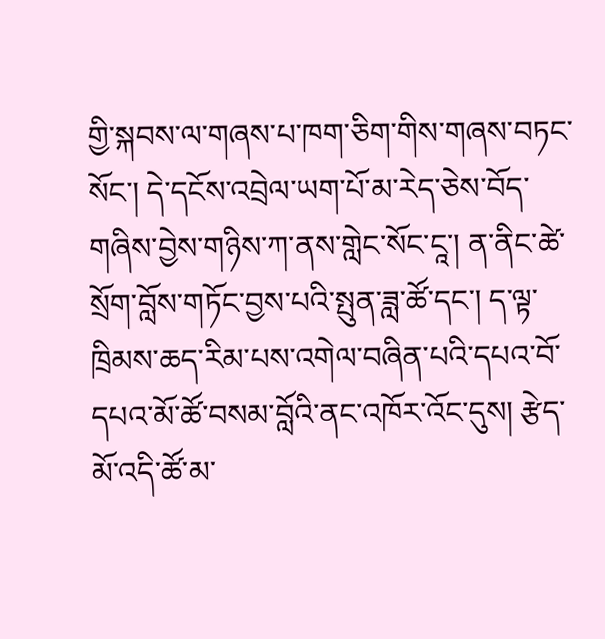གྱི་སྐབས་ལ་གཞས་པ་ཁག་ཅིག་གིས་གཞས་བཏང་སོང་། དེ་དངོས་འབྲེལ་ཡག་པོ་མ་རེད་ཅེས་བོད་གཞིས་བྱེས་གཉིས་ཀ་ནས་གླེང་སོང་ངཱ་། ན་ནིང་ཚེ་སྲོག་བློས་གཏོང་བྱས་པའི་སྤུན་ཟླ་ཚོ་དང་། ད་ལྟ་ཁྲིམས་ཆད་རིམ་པས་འགེལ་བཞིན་པའི་དཔའ་བོ་དཔའ་མོ་ཚོ་བསམ་བློའི་ནང་འཁོར་འོང་དུས། རྩེད་མོ་འདི་ཚོ་མ་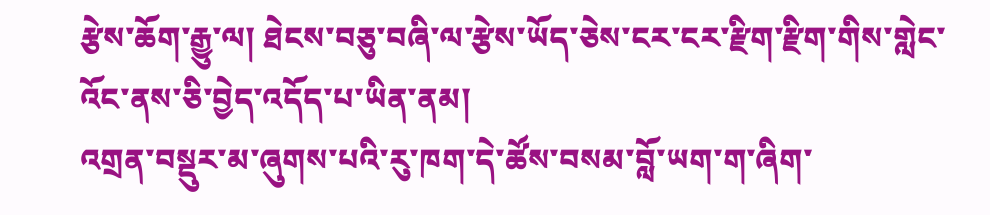རྩེས་ཆོག་རྒྱུ་ལ། ཐེངས་བཅུ་བཞི་ལ་རྩེས་ཡོད་ཅེས་ངར་ངར་རྫིག་རྫིག་གིས་གླེང་འོང་ནས་ཅི་བྱེད་འདོད་པ་ཡིན་ནམ།
འགྲན་བསྡུར་མ་ཞུགས་པའི་རུ་ཁག་དེ་ཚོས་བསམ་བློ་ཡག་ག་ཞིག་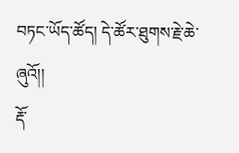བཏང་ཡོད་ཚོད། དེ་ཚོར་ཐུགས་རྗེ་ཆེ་ཞུའོ།།
རྡོ་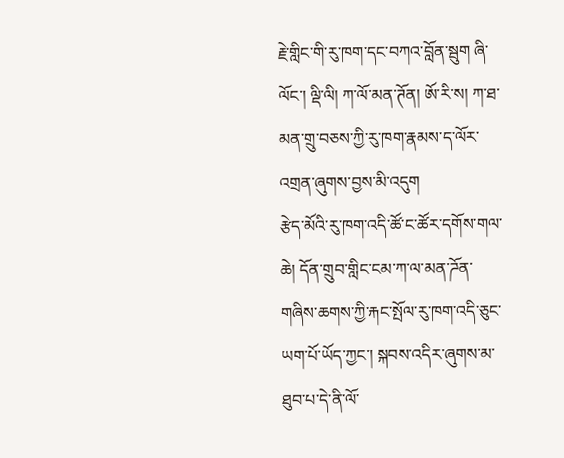རྗེ་གླིང་གི་རུ་ཁག་དང་བཀའ་བློན་སྦུག ཞི་ལོང་། ལྡི་ལི། ཀ་ལོ་མན་ཊོན། ཨོ་རི་ས། ཀ་ཐ་མན་གྲུ་བཅས་ཀྱི་རུ་ཁག་རྣམས་ད་ལོར་འགྲན་ཞུགས་བྱས་མི་འདུག
རྩེད་མོའི་རུ་ཁག་འདི་ཚོ་ང་ཚོར་དགོས་གལ་ཆེ། དོན་གྲུབ་གླིང་ངམ་ཀ་ལ་མན་ཌོན་གཞིས་ཆགས་ཀྱི་རྐང་སྤོལ་རུ་ཁག་འདི་ཅུང་ཡག་པོ་ཡོད་ཀྱང་། སྐབས་འདིར་ཞུགས་མ་ཐུབ་པ་དེ་ནི་ལོ་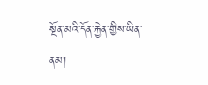སྔོན་མའི་དོན་རྐྱེན་གྱིས་ཡིན་ནམ།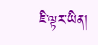ཇི་ལྟར་ཡིན།